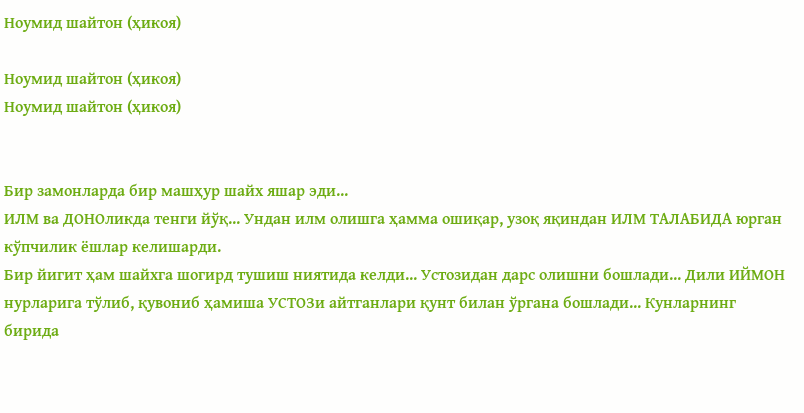Ноумид шайтон (ҳикоя)

Ноумид шайтон (ҳикоя)
Ноумид шайтон (ҳикоя)


Бир замонларда бир машҳур шайх яшар эди...
ИЛМ ва ДОНОликда тенги йўқ... Ундан илм олишга ҳамма ошиқар, узоқ яқиндан ИЛМ ТАЛАБИДА юрган кўпчилик ёшлар келишарди.
Бир йигит ҳам шайхга шогирд тушиш ниятида келди... Устозидан дарс олишни бошлади... Дили ИЙМОН нурларига тўлиб, қувониб ҳамиша УСТОЗи айтганлари қунт билан ўргана бошлади... Кунларнинг бирида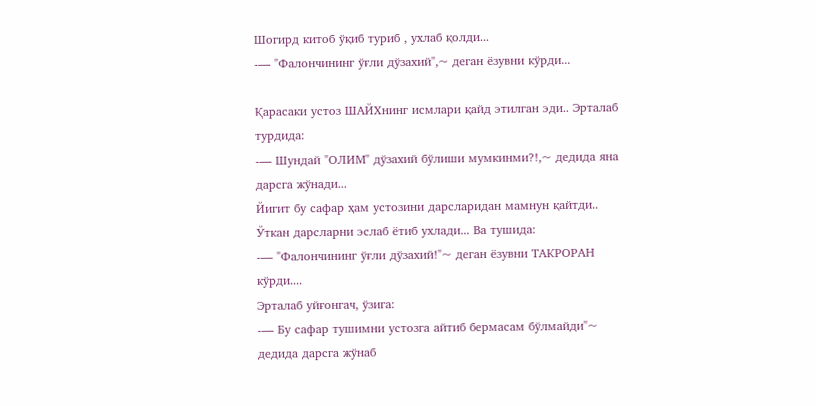Шогирд китоб ўқиб туриб , ухлаб қолди...
-— "Фалончининг ўғли дўзахий",~ деган ёзувни кўрди...

Қарасаки устоз ШАЙХнинг исмлари қайд этилган эди.. Эрталаб турдида:
-— Шундай "ОЛИМ" дўзахий бўлиши мумкинми?!,~ дедида яна дарсга жўнади...
Йигит бу сафар ҳам устозини дарсларидан мамнун қайтди.. Ўткан дарсларни эслаб ётиб ухлади... Ва тушида:
-— "Фалончининг ўғли дўзахий!"~ деган ёзувни ТАКРОРАН кўрди....
Эрталаб уйғонгач, ўзига:
-— Бу сафар тушимни устозга айтиб бермасам бўлмайди"~ дедида дарсга жўнаб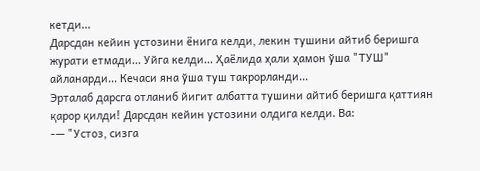кетди...
Дарсдан кейин устозини ёнига келди, лекин тушини айтиб беришга журати етмади... Уйга келди... Ҳаёлида ҳали ҳамон ўша "ТУШ" айланарди... Кечаси яна ўша туш такрорланди...
Эрталаб дарсга отланиб йигит албатта тушини айтиб беришга қаттиян қарор қилди! Дарсдан кейин устозини олдига келди. Ва:
-— "Устоз, сизга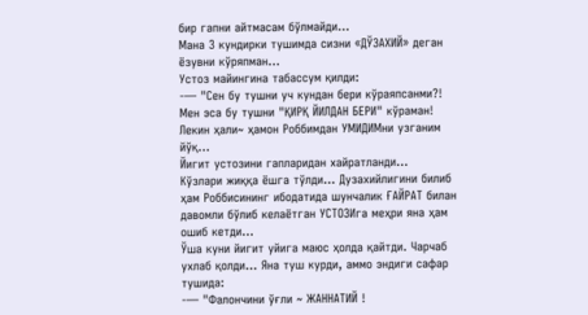бир гапни айтмасам бўлмайди...
Мана 3 кундирки тушимда сизни «ДЎЗАХИЙ» деган ёзувни кўряпман...
Устоз майингина табассум қилди:
-— "Сен бу тушни уч кундан бери кўраяпсанми?!
Мен эса бу тушни "ҚИРҚ ЙИЛДАН БЕРИ" кўраман!
Лекин ҳали~ ҳамон Роббимдан УМИДИМни узганим йўқ...
Йигит устозини гапларидан хайратланди...
Кўзлари жиққа ёшга тўлди... Дузахийлигини билиб ҳам Роббисининг ибодатида шунчалик ҒАЙРАТ билан давомли бўлиб келаётган УСТОЗИга меҳри яна ҳам ошиб кетди...
Ўша куни йигит уйига маюс ҳолда қайтди. Чарчаб ухлаб қолди... Яна туш курди, аммо эндиги сафар тушида:
-— "Фалончини ўғли ~ ЖАННАТИЙ !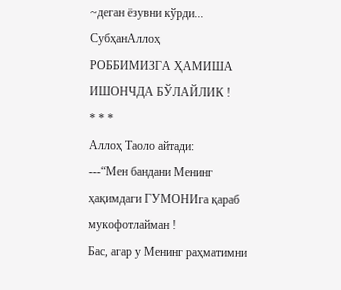~деган ёзувни кўрди...
СубҳанАллоҳ
РОББИМИЗГА ҲАМИША ИШОНЧДА БЎЛАЙЛИК !
* * *
Аллоҳ Таоло айтади:
---“Мен бандани Менинг ҳақимдаги ГУМОНИга қараб мукофотлайман !
Бас, агар у Менинг раҳматимни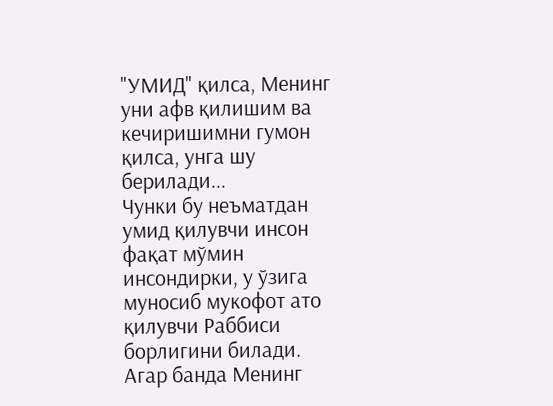"УМИД" қилса, Менинг уни афв қилишим ва кечиришимни гумон қилса, унга шу берилади...
Чунки бу неъматдан умид қилувчи инсон фақат мўмин инсондирки, у ўзига муносиб мукофот ато қилувчи Раббиси борлигини билади. Агар банда Менинг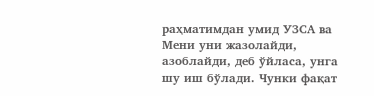раҳматимдан умид УЗСА ва Мени уни жазолайди, азоблайди, деб ўйласа, унга шу иш бўлади. Чунки фақат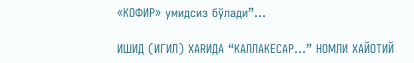«КОФИР» умидсиз бўлади”…

ИШИД (ИГИЛ) ХАRИДА “КАЛЛАКЕСАР…” НОМЛИ ХАЙОТИЙ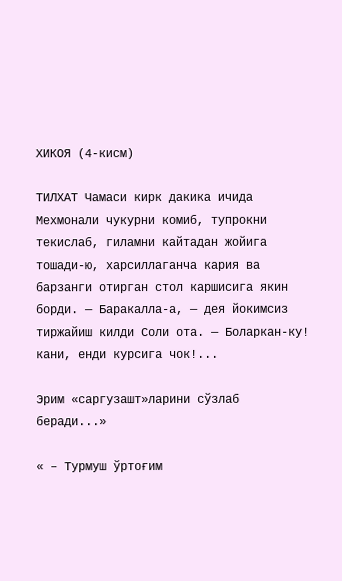ХИКОЯ (4-кисм)

ТИЛХАТ Чамаси кирк дакика ичида Мехмонали чукурни комиб, тупрокни текислаб, гиламни кайтадан жойига тошади-ю, харсиллаганча кария ва барзанги отирган стол каршисига якин борди. — Баракалла-а, — дея йокимсиз тиржайиш килди Соли ота. — Боларкан-ку! кани, енди курсига чок!...

Эрим «саргузашт»ларини сўзлаб беради...»

« – Турмуш ўртоғим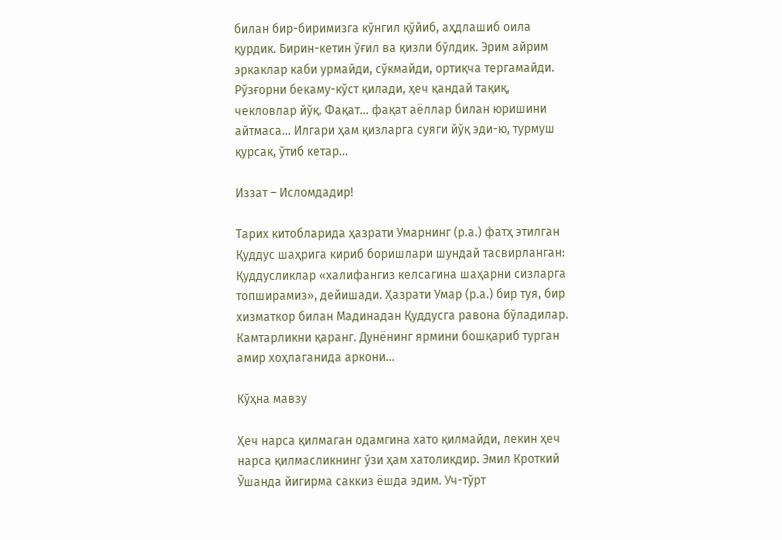билан бир-биримизга кўнгил қўйиб, аҳдлашиб оила қурдик. Бирин-кетин ўғил ва қизли бўлдик. Эрим айрим эркаклар каби урмайди, сўкмайди, ортиқча тергамайди. Рўзғорни бекаму-кўст қилади, ҳеч қандай тақиқ, чекловлар йўқ. Фақат... фақат аёллар билан юришини айтмаса... Илгари ҳам қизларга суяги йўқ эди-ю, турмуш қурсак, ўтиб кетар...

Иззат – Исломдадир!

Тарих китобларида ҳазрати Умарнинг (р.а.) фатҳ этилган Қуддус шаҳрига кириб боришлари шундай тасвирланган: Қуддусликлар «халифангиз келсагина шаҳарни сизларга топширамиз», дейишади. Ҳазрати Умар (р.а.) бир туя, бир хизматкор билан Мадинадан Қуддусга равона бўладилар. Камтарликни қаранг. Дунёнинг ярмини бошқариб турган амир хоҳлаганида аркони...

Кўҳна мавзу

Ҳеч нарса қилмаган одамгина хато қилмайди, лекин ҳеч нарса қилмасликнинг ўзи ҳам хатоликдир. Эмил Кроткий Ўшанда йигирма саккиз ёшда эдим. Уч-тўрт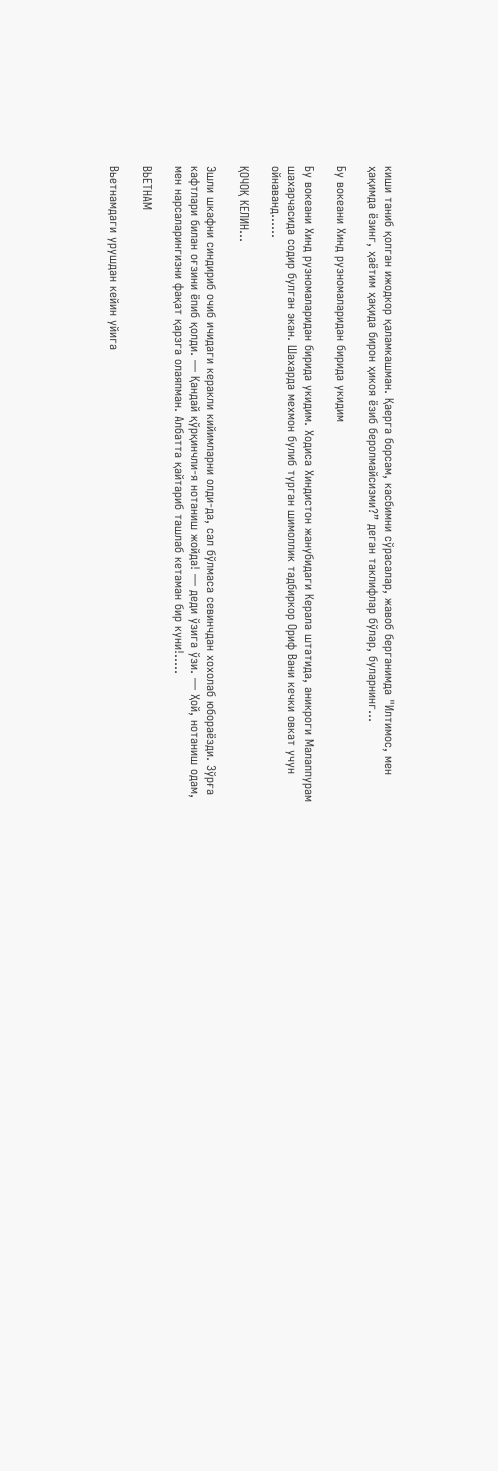киши таниб қолган ижодкор қаламкашман. Қаерга борсам, касбимни сўрасалар, жавоб берганимда "Илтимос, мен ҳақимда ёзинг, ҳаётим ҳақида бирон ҳикоя ёзиб беролмайсизми?” деган таклифлар бўлар, буларнинг...

Бу вокеани Хинд рузномаларидан бирида укидим

Бу вокеани Хинд рузномаларидан бирида укидим. Ходиса Хиндистон жанубидаги Керала штатида, аникроги Малаппурам шахарчасида содир булган экан. Шахарда мехмон булиб турган шимоллик тадбиркор Ориф Вани кечки овкат учун ойнаванд......

ҚОЧОҚ КЕЛИН…

Эшли шкафни синдириб очиб ичидаги керакли кийимларни олди-да, сал бўлмаса севинчдан хохолаб юбораёзди. Зўрға кафтлари билан оғзини ёпиб қолди. — Қандай қўрқинчли-я нотаниш жойда! — деди ўзига ўзи. — Ҳой, нотаниш одам, мен нарсаларингизни фақат қарзга олаяпман. Албатта қайтариб ташлаб кетаман бир куни!.....

ВЬЕТНАМ

Вьетнамдаги урушдан кейин уйига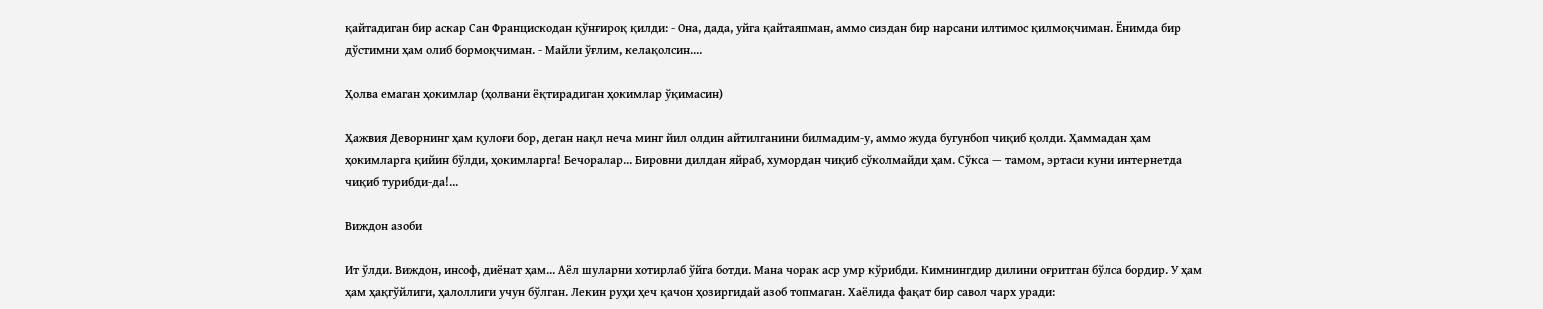қайтадиган бир аскар Сан Францискодан қўнғироқ қилди: - Она, дада, уйга қайтаяпман, аммо сиздан бир нарсани илтимос қилмоқчиман. Ёнимда бир дўстимни ҳам олиб бормоқчиман. - Майли ўғлим, келақолсин....

Ҳолва емаган ҳокимлар (ҳолвани ёқтирадиган ҳокимлар ўқимасин)

Ҳажвия Деворнинг ҳам қулоғи бор, деган нақл неча минг йил олдин айтилганини билмадим-у, аммо жуда бугунбоп чиқиб қолди. Ҳаммадан ҳам ҳокимларга қийин бўлди, ҳокимларга! Бечоралар... Бировни дилдан яйраб, хумордан чиқиб сўколмайди ҳам. Сўкса — тамом, эртаси куни интернетда чиқиб турибди-да!...

Виждон азоби

Ит ўлди. Виждон, инсоф, диёнат ҳам... Аёл шуларни хотирлаб ўйга ботди. Мана чорак аср умр кўрибди. Кимнингдир дилини оғритган бўлса бордир. У ҳам ҳам ҳақгўйлиги, ҳалоллиги учун бўлган. Лекин руҳи ҳеч қачон ҳозиргидай азоб топмаган. Хаёлида фақат бир савол чарх уради: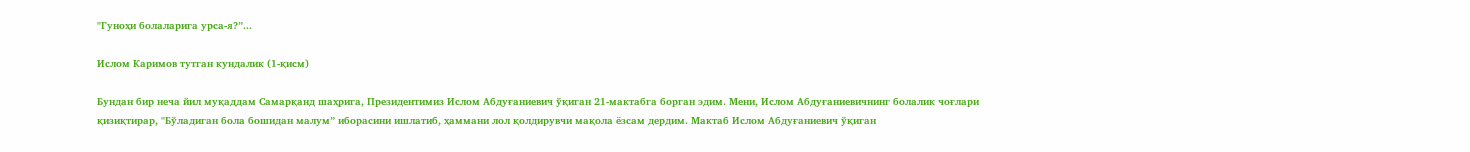"Гуноҳи болаларига урса-я?”...

Ислом Каримов тутган кундалик (1-қисм)

Бундан бир неча йил муқаддам Самарқанд шаҳрига, Президентимиз Ислом Абдуғаниевич ўқиган 21-мактабга борган эдим. Мени, Ислом Абдуғаниевичнинг болалик чоғлари қизиқтирар, "Бўладиган бола бошидан малум” иборасини ишлатиб, ҳаммани лол қолдирувчи мақола ёзсам дердим. Мактаб Ислом Абдуғаниевич ўқиган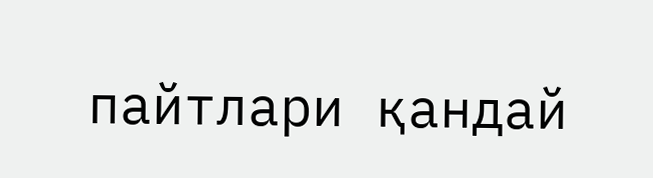пайтлари қандай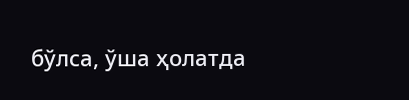бўлса, ўша ҳолатда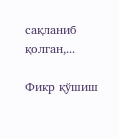сақланиб қолган,...

Фикр қўшиш